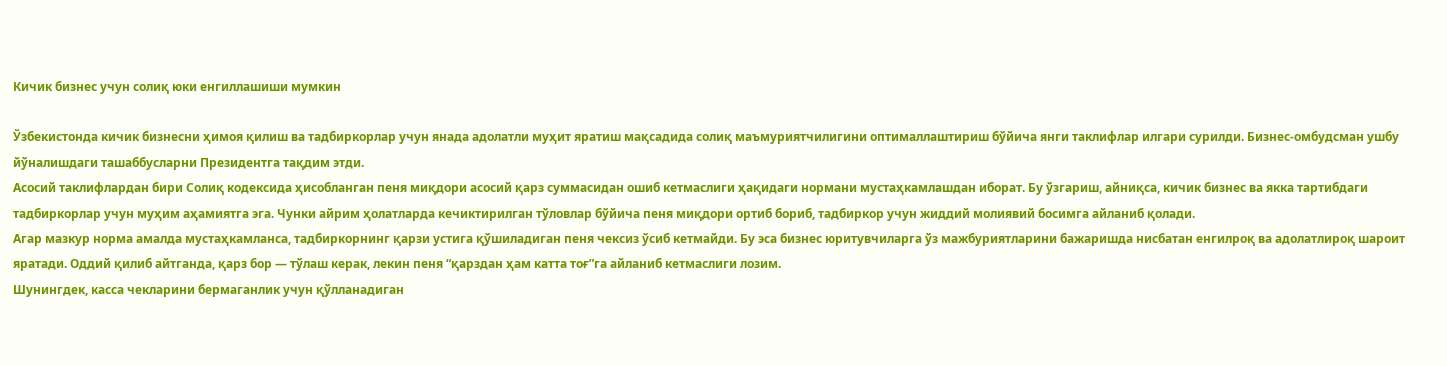Кичик бизнес учун солиқ юки енгиллашиши мумкин

Ўзбекистонда кичик бизнесни ҳимоя қилиш ва тадбиркорлар учун янада адолатли муҳит яратиш мақсадида солиқ маъмуриятчилигини оптималлаштириш бўйича янги таклифлар илгари сурилди. Бизнес-омбудсман ушбу йўналишдаги ташаббусларни Президентга тақдим этди.
Асосий таклифлардан бири Солиқ кодексида ҳисобланган пеня миқдори асосий қарз суммасидан ошиб кетмаслиги ҳақидаги нормани мустаҳкамлашдан иборат. Бу ўзгариш, айниқса, кичик бизнес ва якка тартибдаги тадбиркорлар учун муҳим аҳамиятга эга. Чунки айрим ҳолатларда кечиктирилган тўловлар бўйича пеня миқдори ортиб бориб, тадбиркор учун жиддий молиявий босимга айланиб қолади.
Агар мазкур норма амалда мустаҳкамланса, тадбиркорнинг қарзи устига қўшиладиган пеня чексиз ўсиб кетмайди. Бу эса бизнес юритувчиларга ўз мажбуриятларини бажаришда нисбатан енгилроқ ва адолатлироқ шароит яратади. Оддий қилиб айтганда, қарз бор — тўлаш керак, лекин пеня “қарздан ҳам катта тоғ”га айланиб кетмаслиги лозим.
Шунингдек, касса чекларини бермаганлик учун қўлланадиган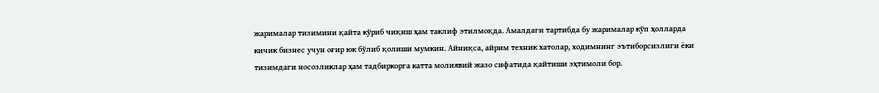жарималар тизимини қайта кўриб чиқиш ҳам таклиф этилмоқда. Амалдаги тартибда бу жарималар кўп ҳолларда кичик бизнес учун оғир юк бўлиб қолиши мумкин. Айниқса, айрим техник хатолар, ходимнинг эътиборсизлиги ёки тизимдаги носозликлар ҳам тадбиркорга катта молиявий жазо сифатида қайтиши эҳтимоли бор.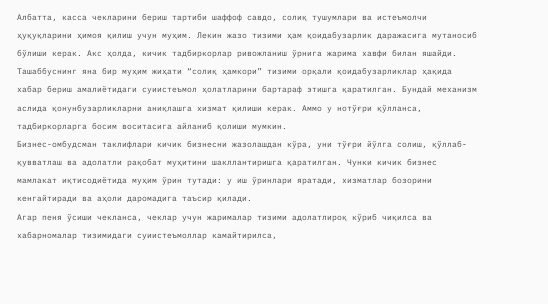Албатта, касса чекларини бериш тартиби шаффоф савдо, солиқ тушумлари ва истеъмолчи ҳуқуқларини ҳимоя қилиш учун муҳим. Лекин жазо тизими ҳам қоидабузарлик даражасига мутаносиб бўлиши керак. Акс ҳолда, кичик тадбиркорлар ривожланиш ўрнига жарима хавфи билан яшайди.
Ташаббуснинг яна бир муҳим жиҳати “солиқ ҳамкори” тизими орқали қоидабузарликлар ҳақида хабар бериш амалиётидаги суиистеъмол ҳолатларини бартараф этишга қаратилган. Бундай механизм аслида қонунбузарликларни аниқлашга хизмат қилиши керак. Аммо у нотўғри қўлланса, тадбиркорларга босим воситасига айланиб қолиши мумкин.
Бизнес-омбудсман таклифлари кичик бизнесни жазолашдан кўра, уни тўғри йўлга солиш, қўллаб-қувватлаш ва адолатли рақобат муҳитини шакллантиришга қаратилган. Чунки кичик бизнес мамлакат иқтисодиётида муҳим ўрин тутади: у иш ўринлари яратади, хизматлар бозорини кенгайтиради ва аҳоли даромадига таъсир қилади.
Агар пеня ўсиши чекланса, чеклар учун жарималар тизими адолатлироқ кўриб чиқилса ва хабарномалар тизимидаги суиистеъмоллар камайтирилса,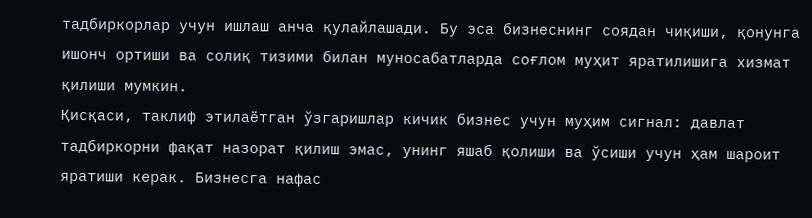тадбиркорлар учун ишлаш анча қулайлашади. Бу эса бизнеснинг соядан чиқиши, қонунга ишонч ортиши ва солиқ тизими билан муносабатларда соғлом муҳит яратилишига хизмат қилиши мумкин.
Қисқаси, таклиф этилаётган ўзгаришлар кичик бизнес учун муҳим сигнал: давлат тадбиркорни фақат назорат қилиш эмас, унинг яшаб қолиши ва ўсиши учун ҳам шароит яратиши керак. Бизнесга нафас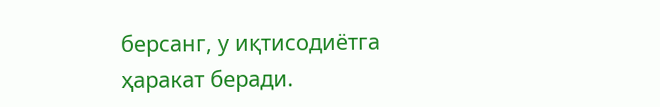берсанг, у иқтисодиётга ҳаракат беради.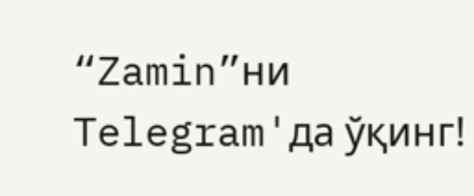“Zamin”ни Telegram'да ўқинг!